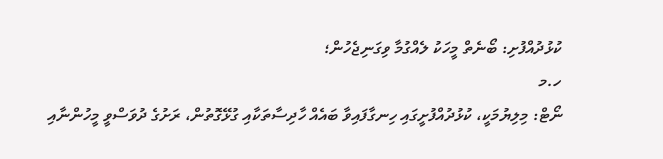ކުޅުދުއްފުށި: ބޯނެތް މީހަކު ލެއްގުމާ ވިގަނިޖެހުން؛
ހ.މ
ނޯޓް: މިލިޔުމަކީ، ކުޅުދުއްފުށީގައި ހިނގާފައިވާ ބައެއް ހާދިސާތަކާއި ގުޅޭގޮތުން، ރަށުގެ ދުވަސްވީ މީހުންނާއި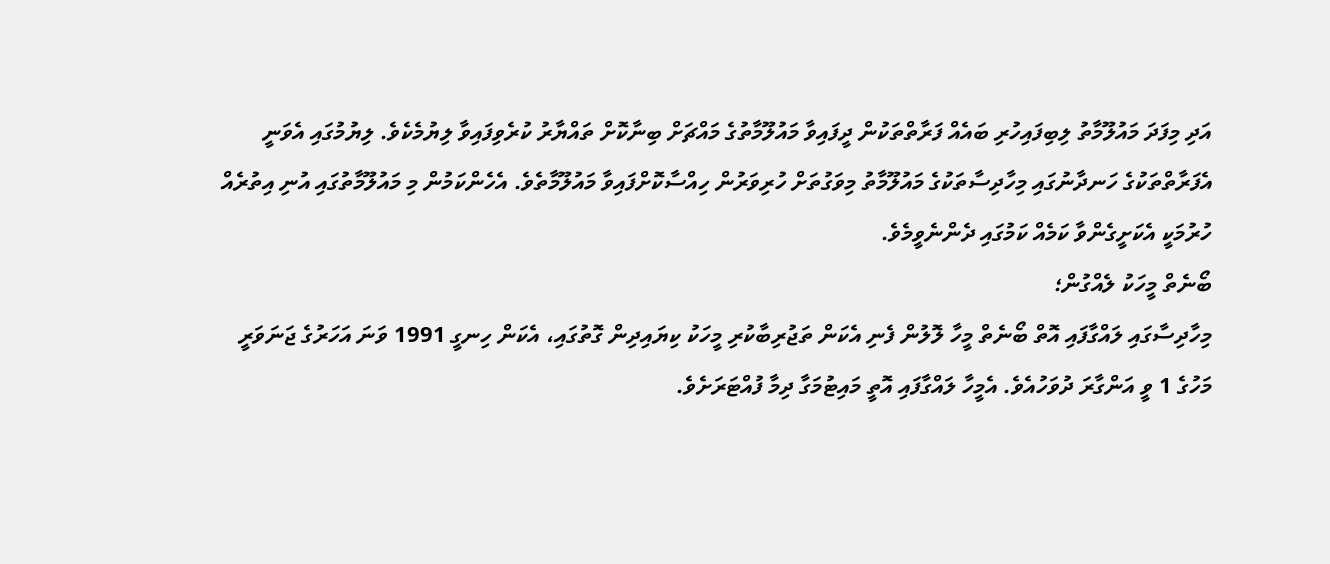އަދި މިފަދަ މައުލޫމާތު ލިބިފައިހުރި ބައެއް ފަރާތްތަކުން ދީފައިވާ މައުލޫމާތުގެ މައްޗަށް ބިނާކޮށް ތައްޔާރު ކުރެވިފައިވާ ލިޔުމެކެވެ. ލިޔުމުގައި އެވަނީ އެފަރާތްތަކުގެ ހަނދާނުގައި މިހާދިސާތަކުގެ މައުލޫމާތު މިވަގުތަށް ހުރިވަރުން ހިއްސާކޮށްފައިވާ މައުލޫމާތެވެ. އެހެންކަމުން މި މައުލޫމާތުގައި އުނި އިތުރެއް ހުރުމަކީ އެކަށީގެންވާ ކަމެއް ކަމުގައި ދެންނެވީމެވެ.
ބޯނެތް މީހަކު ލެއްގުން؛
މިހާދިސާގައި ލައްގާފައި އޮތް ބޯނެތް މީހާ ލޮލުން ފެނި އެކަން ތަޖުރިބާކުރި މީހަކު ކިޔައިދިން ގޮތުގައި، އެކަން ހިނގީ 1991 ވަނަ އަހަރުގެ ޖަނަވަރީ މަހުގެ 1 ވީ އަންގާރަ ދުވަހުއެވެ. އެމީހާ ލައްގާފައި އޮތީ މައިޓުމަގާ ދިމާ ފުއްޓަރަށެވެ.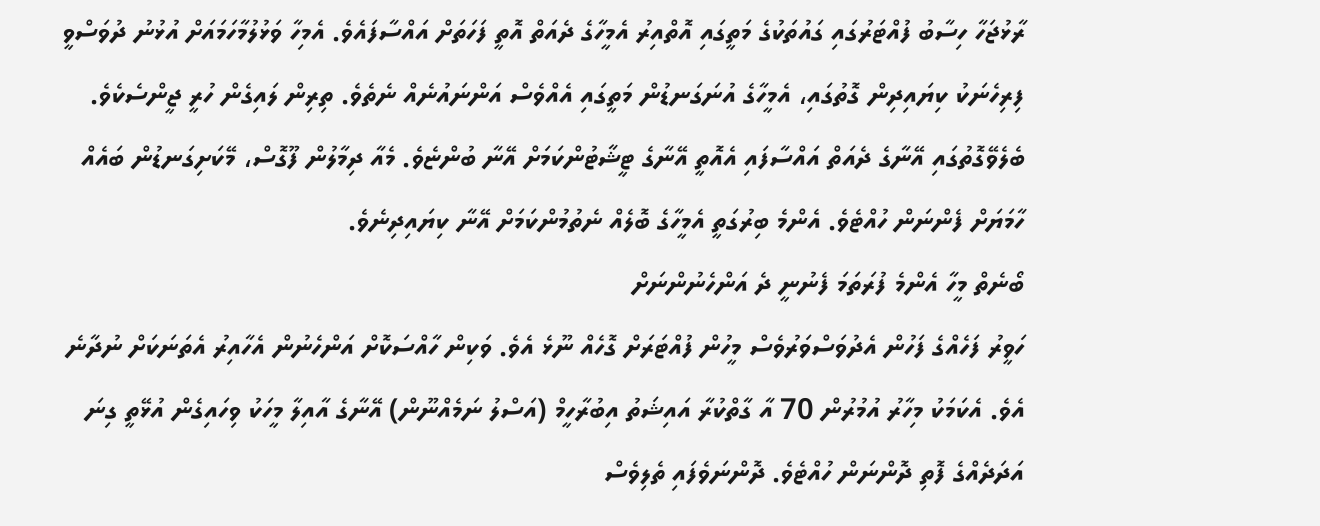ރާޅުޖަހާ ހިސާބު ފުއްޓަރުގައި ގައުތަކުގެ މަތީގައި އޮތްއިރު އެމީހާގެ ދެއަތް އޮތީ ފަހަތަށް އައްސާފައެވެ. އެމިހާ ވަޅުލުމާހަމައަށް އުޅުނު ދުވަސްވީ ފިރިހެނަކު ކިޔައިދިން ގޮތުގައި، އެމީހާގެ އުނަގަނޑުން މަތީގައި އެއްވެސް އަންނައުނެއް ނެތެވެ. ތިރިން ލައިގެން ހުރީ ޖީންސެކެވެ. ބެލެވޭގޮތުގައި އޭނާގެ ދެއަތް އައްސާފައި އެއޮތީ އޭނާގެ ޓީޝާޓުންކަމަށް އޭނާ ބުންޏެވެ. މެއާ ދިމާލުން ފޫގޮސް، މޭކަށިގަނޑުން ބައެއް ހާމަޔަށް ފެންނަން ހުއްޓެވެ. އެންމެ ބިރުގަތީ އެމީހާގެ ބޮލެއް ނެތުމުންކަމަށް އޭނާ ކިޔައިދިނެވެ.
ބޯނެތް މީހާ އެންމެ ފުރަތަމަ ފެނުނީ ދެ އަންހެނުންނަށް
ހަވީރު ފަހެއްގެ ފަހުން އެދުވަސްވަރުވެސް މީހުން ފުއްޓަރަށް ގޮހެއް ނޫޅެ އެވެ. ވަކިން ހާއްސަކޮށް އަންހެނުން އެހާއިރު އެތަނަކަށް ނުދާނެ އެވެ. އެކަމަކު މިހާރު އުމުރުން 70 އާ ގާތްކުރާ އައިޝަތު އިބުރާހީމް (އަސްލު ނަމެއްނޫން) އޭނާގެ އާއިލާ މީހަކު ވިހައިގެން އުޅޭތީ ގިނަ އަދަދެއްގެ ފޮތި ދޮންނަން ހުއްޓެވެ. ދޮންނަވެފައި ތެލިވެސް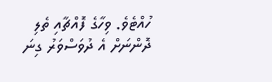ހުއްޓެވެ. ވިހާގެ ފޮއްޗާއި ތެލި ދޮންނަށް އެ ދުވަސްވަރު ގިނަ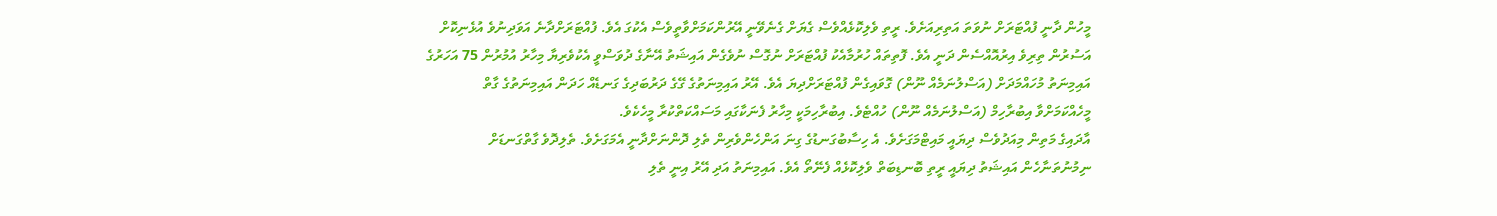މީހުން ދާނީ ފުއްޓަރަށް ނުވަތަ އަތިރިއަށެވެ. ރީތި ވެލިކޮޅެއްވެސް ގެޔަށް ގެނެވޭނީ އޭރުންކަމަށްވާތީވެސް އެކުގަ އެވެ. ފުއްޓަރަށްދާނެ އަވަދިނުވެ އުޅެނިކޮށް އަސުރުން ތިރިވެ އިރުއޮއްސެން ދަނީ އެވެ. ފޮތިތައް ހުރުމާއެކު ފުއްޓަރަށް ނުގޮސް ނުވެގެން އައިޝަތު އޭނާގެ ދުވަސްވީ އެކުވެރިޔާ މިހާރު އުމުރުން 75 އަހަރުގެ އައިމިނަތު މުހައްމަދަށް (އަސްލުނަމެއް ނޫން) ގޮވައިގެން ފުއްޓަރަށްދިޔަ އެވެ. އޭރު އައިމިނަތުގެ ގޭގެ ދަރުބަދިގެ ގަނޑެއް ހަދަން އައިމިނަތުގެ ގާތް މީހެއްކަމަށްވާ އިބުރާހިމް (އަސްލުނަމެއް ނޫން) ހުއްޓެވެ. އިބުރާހިމަކީ މިހާރު ފެނަކާގައި މަސައްކަތްކުރާ މީހެކެވެ.
އާދައިގެ މަތިން މިއަދުވެސް ދިޔައީ މައިޓްމަގަށެވެ. އެ ހިސާބުގަނޑުގެ ގިނަ އަންހެންވެރިން ތެލި ދޮންނަށްދާނީ އެމަގަށެވެ. ތެލިދޮވެ ގާތްގަނޑަށް ނިމުނުތަނާހެން އައިޝަތު ދިޔައީ ރީތި ބޮނޑިބަތް ވެލިކޮޅެއް ފެނޭތޯ އެވެ. އައިމިނަތު އަދި އޭރު އިނީ ތެލި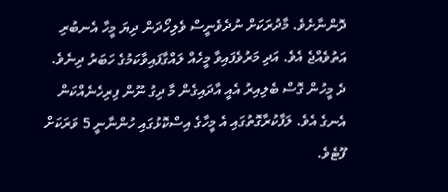ދޮންނާށެވެ. މާދުރަކަށް ނުދެވެނީސް ވެލިހޯދަން ދިޔަ މީހާ އެނބުރި އަތުވެއްޖެ އެވެ. އަދި މަރުވެފައިވާ މީހެއް ލައްގާފައިވާކަމުގެ ހަބަރު ދިނެވެ. ދެ މީހުން ގޮސް ބެލިއިރު އެއީ އާދައިގެން މާ ދިގު ނޫން ފިރިހެނެއްކަން އެނގެ އެވެ. ލަފާކުރާގޮތުގައި އެ މީހާގެ އިސްކޮޅުގައި ހުންނާނީ 5 ވަރަކަށް ފޫޓެވެ.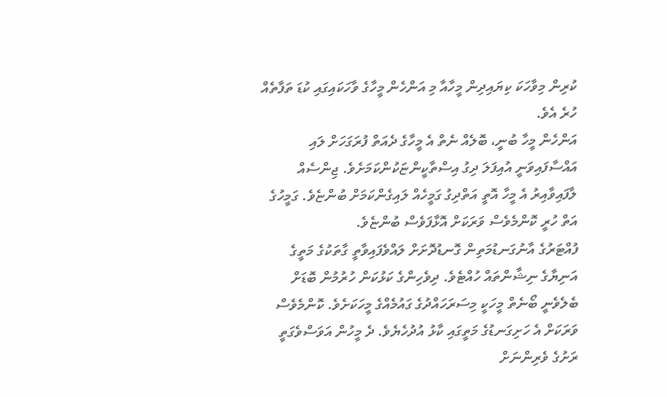ކުރިން މިވާހަކަ ކިޔައިދިން މީހާއާ މި އަންހެން މީހާގެ ވާހަކައިގައި ކުޑަ ތަފާތެއް ހުރެ އެވެ.
އަންހެން މީހާ ބުނީ، ބޮލެއް ނެތް އެ މީހާގެ ދެއަތް ފުރަގަހަށް ލައި އައްސާފައިވަނީ އުއިފަލަ ދިގު އިސްތާކީންޏަކުންކަމަށެވެ. ޖިންސެއް ލާފައިވާއިރު އެ މީހާ އޮތީ އަތްދިގު ގަމީހެއް ލައިގެންކަމަށް ބުންޏެވެ. ގަމީހުގެ އަތް ހުރީ ކޮންމެވެސް ވަރަކަށް އޮޅާފަވެސް ބުންޏެވެ.
ފުއްޓަރުގެ އާނުގަނޑުމަތިން ގޮނޑުދޮށަށް ލައްވެފައިވާތީ ގާތަކުގެ މަތީގެ އަނިޔާގެ ނިޝާންތައް ހުއްޓެވެ. ދިވެހިންގެ ކަޅުކަން ހުރުމުން ބޮޑަށް ބެލެވެނީ ބޯނެތް މީހަކީ މިސަރަހައްދުގެ ގައުމެއްގެ މީހަކަށެވެ. ކޮންމެވެސް ވަރަކަށް އެ ހަށިގަނޑުގެ މަތީގައި ކާޅު އުދުހެޔެވެ. ދެ މީހުން އަވަސްވެގަތީ ރަށުގެ ވެރިންނަށް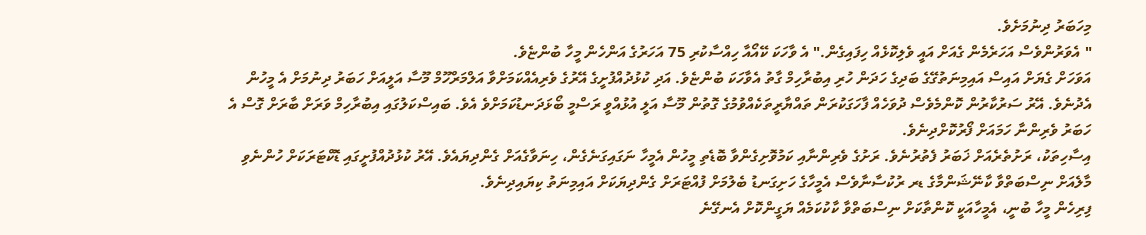މިހަބަރު ދިނުމަށެވެ.
" އެވަރުންވެސް އަހަރެމެން ގެއަށް އައީ ވެލިކޮޅެއް ހިފައިގެން." އެ ވާހަކަ ކޭއޯއާ ހިއްސާކުރި 75 އަހަރުގެ އަންހެން މީހާ ބުންޏެވެ.
އަވަހަށް ގެޔަށް އައިސް އައިމިނަތުގޭގެ ބަދިގެ ހަދަން ހުރި އިބުރާހިމް ގާތު އެވާހަކަ ބުންޏެވެ. އަދި ކުޅުދުއްފުށީގެ އޭރުގެ ވެރިއެއްކަމަށްވާ އަލްމަރްހޫމް މޫސާ އަލީއަށް ހަބަރު ދިނުމަށް އެ މީހުން އެދުނެވެ. އޭރު ސަރުކާރުން ކޮންމެވެސް ދުވަހެއް ފާހަގަކުރަން ތައްޔާރީތަކެއްވުމުގެ ގޮތުން މޫސާ އަލީ އުޅުއްވީ ރަސްމީ ބޯޅަދަނޑުކަމަށްވެ އެވެ. ބައިސްކަލުގައި އިބުރާހިމް ވަރަށް ބާރަށް ގޮސް އެ ހަބަރު ވެރިންނާ ހަމައަށް ފޯރުކޮށްދިނެވެ.
އިސާހިތަކު، ރަށުތެރެއަށް ޚަބަރު ފެތުރުނެވެ. ރަށުގެ ވެރިންނާއި ކަމުވޮށިގެންވާ ބޮޑެތި މީހުން އެމީހާ ނަގައިގަނެގެން، ހިނަވާގެއަށް ގެންދިޔައެވެ. އޭރު ކުޅުދުއްފުށީގައި ޑޮކްޓަރަކަށް ހުންނެވި މާލެއަށް ނިސްބަތްވާ ކާނޭޝަންމާގެ ޑރ ރުކުސާނާވެސް އެމީހާގެ ހަށިގަނޑު ބެލުމަށް ފުއްޓަރަށް ގެންދިޔަކަށް އައިމިނަތު ކިޔައިދިނެވެ.
ފިރިހެން މީހާ ބުނީ، އެމީހާއަކީ ކޮންތާކަށް ނިސްބަތްވާ ކާކުކަމެއް ޔަގީންކޮށް އެނގޭނެ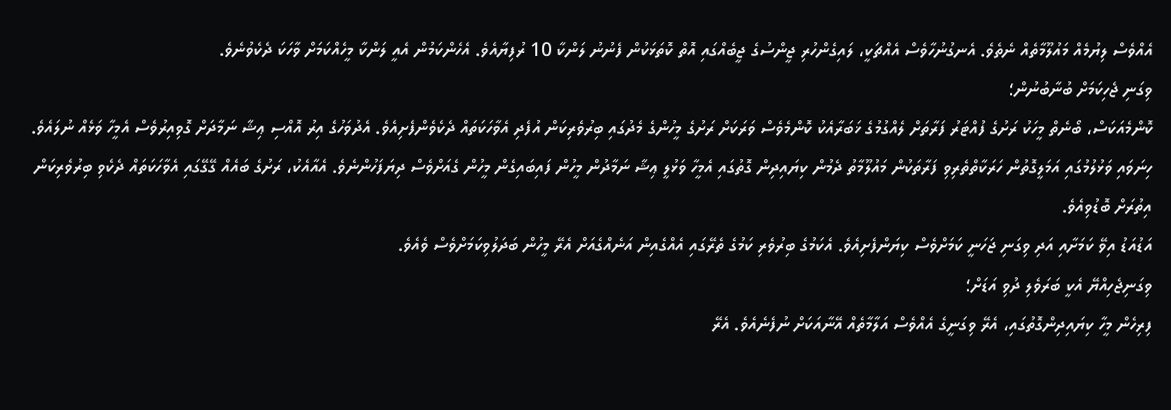އެއްވެސް ލިޔުމެއް މައުލޫމާތެއް ނެތެވެ. އެނގުނުހާވެސް އެއްޗަކީ، ލައިގެންހުރި ޖީންސުގެ ޖީބެއްގައި އޮތް ކޮތަޅަކުން ފެނުނު ލަންކާ 10 ރުފިޔާއެވެ. އެހެންކަމުން އެއީ ލަންކާ މީހެއްކަމަށް ވާހަކަ ދެކެވުނެވެ.
ވިގަނި ޖެހިކަމަށް ބުނާބުނުން؛
ކޮންމެއަކަސް، ބޯނެތް މީހަކު ރަށުގެ ފުއްޓަރު ފަރާތަށް ލެއްގުމުގެ ޚަބަރާއެކު ކޮންމެވެސް ވަރަކަށް ރަށުގެ މީހުންގެ މެދުގައި ބިރުވެރިކަން އުފެދި އެވާހަކަތައް ދެކެވެންފެށިއެވެ. އެދުވަހުގެ އިރު އޮއްސި ޢިޝާ ނަމާދަށް ގޮވިއިރުވެސް އެމީހާ ވަޅެއް ނުލައެވެ. ހިނަވައި ވަޅުލުމުގައި އަމަލީގޮތުން ހަރަކާތްތެރިވި ފަރާތަކުން މައުލޫމާތު ދެމުން ކިޔައިދިން ގޮތުގައި އެމީހާ ވަޅުލީ ޢިޝާ ނަމާދުން މީހުން ފައިބައިގެން މީހުން ގެއަށްވެސް ދިޔަފަހުންނެވެ. އެއާއެކު، ރަށުގެ ބައެއް ގޭގޭގައި އެވާހަކަތައް ދެކެވި ބިރުވެރިކަން އިތުރަށް ބޮޑުވިއެވެ.
އަޑުއަޑު އިވޭ ކަމަށާއި އަދި ވިގަނި ޖަހަނީ ކަމަށްވެސް ކިޔަންފެށިއެވެ. އެކަމުގެ ބިރުވެރި ކަމުގެ ތެރޭގައި އެއްގެއިން އަނެއްގެއަށް އެރޭ މީހުން ބަދަލުވިކަމަށްވެސް ވެއެވެ.
ވިގަނިޖެހިއްޔޭ އެކީ ބަރަވެލި ދުވި އަޑަށް؛
ފިރިހެން މީހާ ކިޔައިދިންގޮތުގައި، އެރޭ ވިގަނީގެ އެއްވެސް އަލާމާތެއް އޭނާއަކަށް ނުފެނެއެވެ. އެރޭ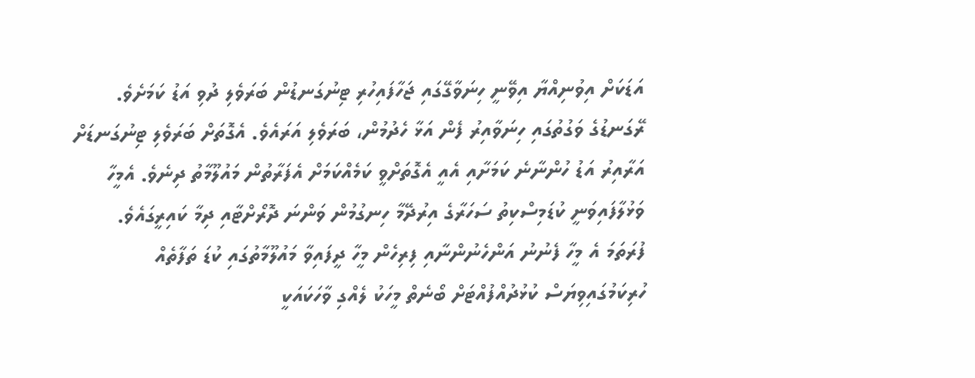އަޑަކަށް އިވުނިއްޔާ އިވޭނީ ހިނަވާގޭގައި ޖަހާފައިހުރި ޓިނުގަނޑުން ބަރަވެލި ދުވި އަޑު ކަމަށެވެ. ރޭގަނޑުގެ ވަގުތުގައި ހިނަވާއިރު ފެން އަޅާ ހެދުމުން، ބަރަވެލި އަރައެވެ. އެގޮތަށް ބަރަވެލި ޓިނުގަނޑަށް އަރާއިރު އަޑު ހުންނާނެ ކަމަށާއި އެއީ އެގޮތަށްވީ ކަމެއްކަމަށް އެފަރާތުން މައުލޫމާތު ދިނެވެ. އެމީހާ ވަޅުލާފައިވަނީ ކުޑަމިސްކިތު ސަހަރާގެ އިރުދޭމާ ހިނގުމުން ވަންނަ ދޮރޯށްޓާއި ދިމާ ކައިރީގައެވެ.
ފުރަތަމަ އެ މީހާ ފެނުނު އަންހެނުންނާއި ފިރިހެން މީހާ ދީފައިވާ މައުލޫމާތުގައި ކުޑަ ތަފާތެއް ހުރިކަމުގައިވިޔަސް ކުޅުދުއްފުއްޓަށް ބޯނެތް މީހަކު ލެއްގި ވާހަކައަކީ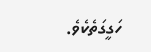ހަގީގަތެކެވެ.